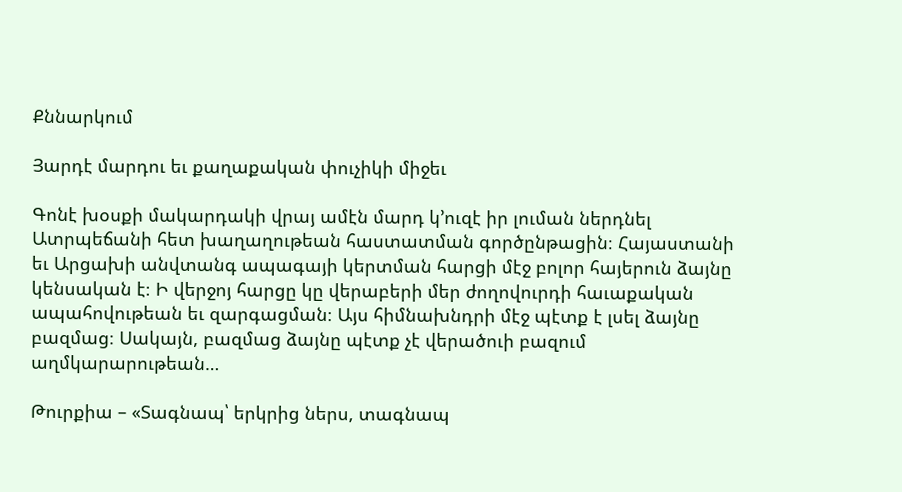Քննարկում

Յարդէ մարդու եւ քաղաքական փուչիկի միջեւ

Գոնէ խօսքի մակարդակի վրայ ամէն մարդ կ՚ուզէ իր լուման ներդնել Ատրպեճանի հետ խաղաղութեան հաստատման գործընթացին։ Հայաստանի եւ Արցախի անվտանգ ապագայի կերտման հարցի մէջ բոլոր հայերուն ձայնը կենսական է։ Ի վերջոյ հարցը կը վերաբերի մեր ժողովուրդի հաւաքական ապահովութեան եւ զարգացման։ Այս հիմնախնդրի մէջ պէտք է լսել ձայնը բազմաց։ Սակայն, բազմաց ձայնը պէտք չէ վերածուի բազում աղմկարարութեան…

Թուրքիա – «Տագնապ՝ երկրից ներս, տագնապ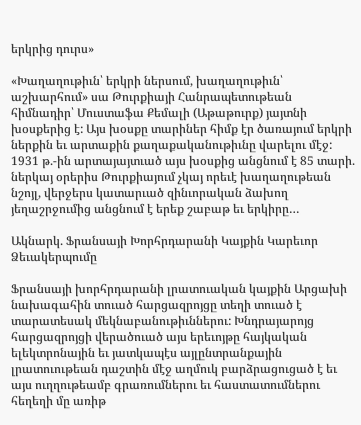երկրից դուրս»

«Խաղաղութիւն՝ երկրի ներսում, խաղաղութիւն՝ աշխարհում» սա Թուրքիայի Հանրապետութեան հիմնադիր՝ Մուստաֆա Քեմալի (Աթաթուրք) յայտնի խօսքերից է: Այս խօսքը տարիներ հիմք էր ծառայում երկրի ներքին եւ արտաքին քաղաքականութիւնը վարելու մէջ: 1931 թ.-ին արտայայտւած այս խօսքից անցնում է 85 տարի. ներկայ օրերիս Թուրքիայում չկայ որեւէ խաղաղութեան նշոյլ, վերջերս կատարւած զինւորական ձախող յեղաշրջումից անցնում է երեք շաբաթ եւ երկիրը…

Ակնարկ. Ֆրանսայի Խորհրդարանի Կայքին Կարեւոր Ձեւակերպումը

Ֆրանսայի խորհրդարանի լրատուական կայքին Արցախի նախագահին տուած հարցազրոյցը տեղի տուած է տարատեսակ մեկնաբանութիւններու: Խնդրայարոյց հարցազրոյցի վերածուած այս երեւոյթը հայկական ելեկտրոնային եւ յատկապէս այլընտրանքային լրատուութեան դաշտին մէջ աղմուկ բարձրացուցած է եւ այս ուղղութեամբ գրառումներու եւ հաստատումներու հեղեղի մը առիթ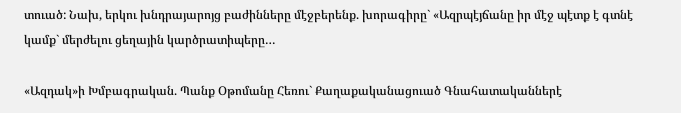տուած: Նախ, երկու խնդրայարոյց բաժինները մէջբերենք. խորագիրը` «Ազրպէյճանը իր մէջ պէտք է գտնէ կամք` մերժելու ցեղային կարծրատիպերը…

«Ազդակ»ի Խմբագրական. Պանք Օթոմանը Հեռու` Քաղաքականացուած Գնահատականներէ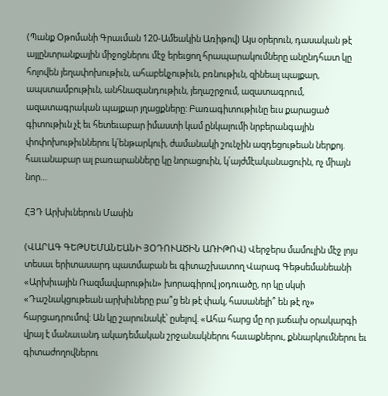(Պանք Օթոմանի Գրաւման 120-Ամեակին Առիթով) Այս օրերուն, դասական թէ այլընտրանքային միջոցներու մէջ երեւցող հրապարակումները անընդհատ կը հոլովեն յեղափոխութիւն, ահաբեկչութիւն, բռնութիւն, զինեալ պայքար, ապստամբութիւն, անհնազանդութիւն, յեղաշրջում, ազատագրում, ազատագրական պայքար յղացքները: Բառագիտութիւնը եւս քարացած գիտութիւն չէ եւ հետեւաբար իմաստի կամ ընկալումի նրբերանգային փոփոխութիւններու կ՛ենթարկուի, ժամանակի շունչին ազդեցութեան ներքոյ. հաւանաբար ալ բառարանները կը նորացուին, կ՛այժմէականացուին, ոչ միայն նոր…

ՀՅԴ Արխիւներուն Մասին

(ՎԱՐԱԳ ԳԵԹՍԵՄԱՆԵԱՆԻ ՅՕԴՈՒԱԾԻՆ ԱՌԻԹՈՎ) Վերջերս մամուլին մէջ լոյս տեսաւ երիտասարդ պատմաբան եւ գիտաշխատող Վարագ Գեթսեմանեանի «Արխիւային Ռազմավարութիւն» խորագիրով յօդուածը, որ կը սկսի «Դաշնակցութեան արխիւները բա՞ց են թէ փակ, հասանելի՞ են թէ ոչ» հարցադրումով: Ան կը շարունակէ՝ ըսելով. «Ահա հարց մը որ յաճախ օրակարգի վրայ է մանաւանդ ակադեմական շրջանակներու հաւաքներու, քննարկումներու եւ գիտաժողովներու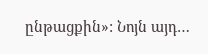ընթացքին»: Նոյն այդ…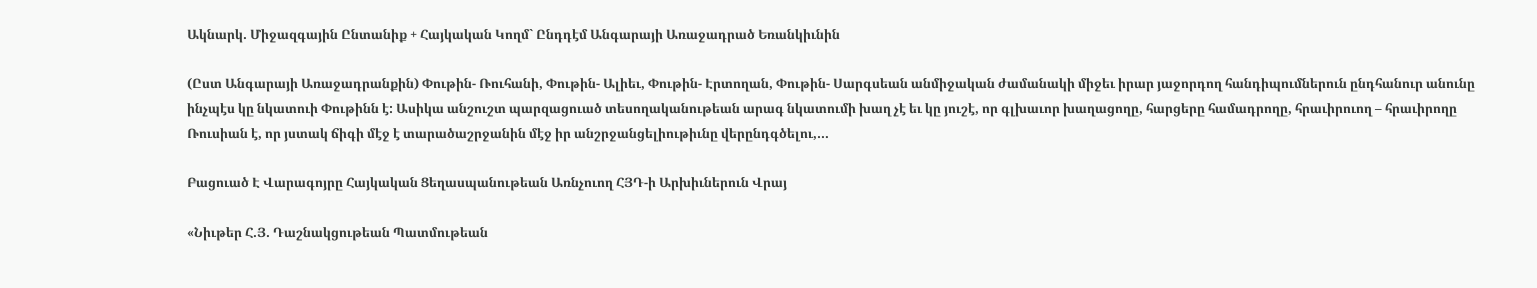Ակնարկ. Միջազգային Ընտանիք + Հայկական Կողմ` Ընդդէմ Անգարայի Առաջադրած Եռանկիւնին

(Ըստ Անգարայի Առաջադրանքին) Փութին- Ռուհանի, Փութին- Ալիեւ, Փութին- Էրտողան, Փութին- Սարգսեան անմիջական ժամանակի միջեւ իրար յաջորդող հանդիպումներուն ընդհանուր անունը ինչպէս կը նկատուի Փութինն է: Ասիկա անշուշտ պարզացուած տեսողականութեան արագ նկատումի խաղ չէ եւ կը յուշէ, որ գլխաւոր խաղացողը, հարցերը համադրողը, հրաւիրուող – հրաւիրողը Ռուսիան է, որ յստակ ճիգի մէջ է տարածաշրջանին մէջ իր անշրջանցելիութիւնը վերընդգծելու,…

Բացուած Է Վարագոյրը Հայկական Ցեղասպանութեան Առնչուող ՀՅԴ-ի Արխիւներուն Վրայ

«Նիւթեր Հ.Յ. Դաշնակցութեան Պատմութեան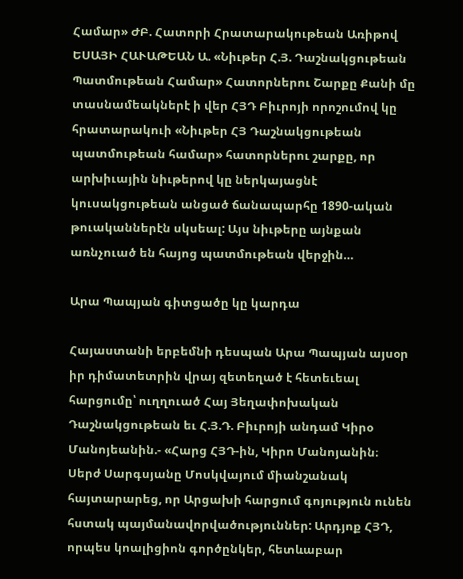Համար» ԺԲ. Հատորի Հրատարակութեան Առիթով ԵՍԱՅԻ ՀԱՒԱԹԵԱՆ Ա. «Նիւթեր Հ.Յ. Դաշնակցութեան Պատմութեան Համար» Հատորներու Շարքը Քանի մը տասնամեակներէ ի վեր ՀՅԴ Բիւրոյի որոշումով կը հրատարակուի «Նիւթեր ՀՅ Դաշնակցութեան պատմութեան համար» հատորներու շարքը, որ արխիւային նիւթերով կը ներկայացնէ կուսակցութեան անցած ճանապարհը 1890-ական թուականներէն սկսեալ: Այս նիւթերը այնքան առնչուած են հայոց պատմութեան վերջին…

Արա Պապյան գիտցածը կը կարդա

Հայաստանի երբեմնի դեսպան Արա Պապյան այսօր իր դիմատետրին վրայ զետեղած է հետեւեալ հարցումը՝ ուղղուած Հայ Յեղափոխական Դաշնակցութեան եւ Հ.Յ.Դ. Բիւրոյի անդամ Կիրօ Մանոյեանին.- «Հարց ՀՅԴ-ին, Կիրո Մանոյանին։ Սերժ Սարգսյանը Մոսկվայում միանշանակ հայտարարեց, որ Արցախի հարցում գոյություն ունեն հստակ պայմանավորվածություններ: Արդյոք ՀՅԴ, որպես կոալիցիոն գործընկեր, հետևաբար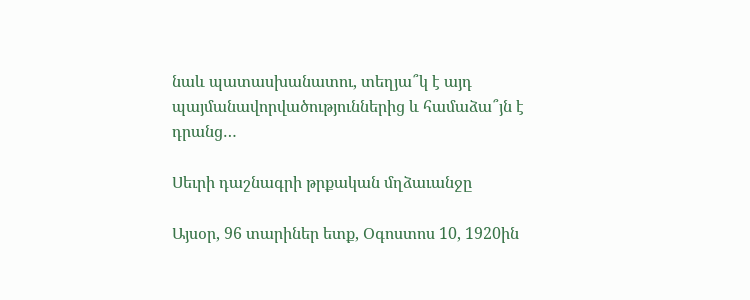նաև պատասխանատու, տեղյա՞կ է այդ պայմանավորվածություններից և համաձա՞յն է դրանց…

Սեւրի դաշնագրի թրքական մղձաւանջը

Այսօր, 96 տարիներ ետք, Օգոստոս 10, 1920ին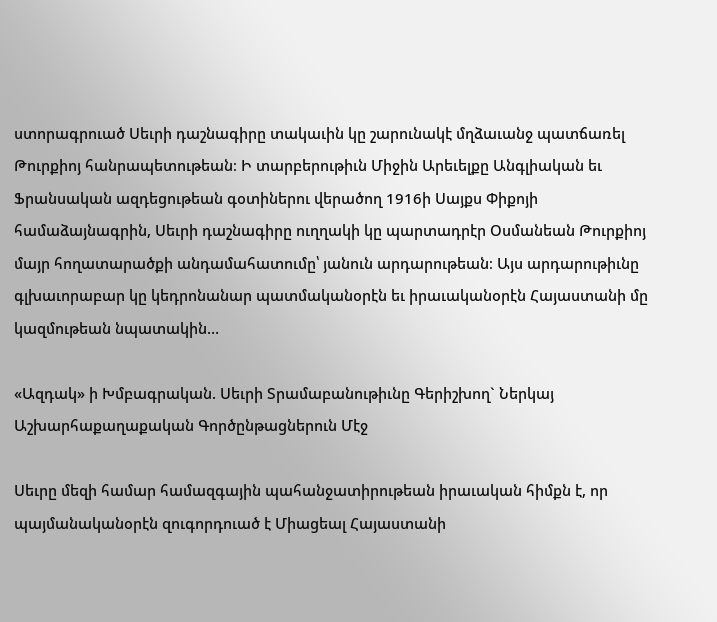ստորագրուած Սեւրի դաշնագիրը տակաւին կը շարունակէ մղձաւանջ պատճառել Թուրքիոյ հանրապետութեան։ Ի տարբերութիւն Միջին Արեւելքը Անգլիական եւ Ֆրանսական ազդեցութեան գօտիներու վերածող 1916ի Սայքս Փիքոյի համաձայնագրին, Սեւրի դաշնագիրը ուղղակի կը պարտադրէր Օսմանեան Թուրքիոյ մայր հողատարածքի անդամահատումը՝ յանուն արդարութեան։ Այս արդարութիւնը գլխաւորաբար կը կեդրոնանար պատմականօրէն եւ իրաւականօրէն Հայաստանի մը կազմութեան նպատակին…

«Ազդակ» ի Խմբագրական. Սեւրի Տրամաբանութիւնը Գերիշխող` Ներկայ Աշխարհաքաղաքական Գործընթացներուն Մէջ

Սեւրը մեզի համար համազգային պահանջատիրութեան իրաւական հիմքն է, որ պայմանականօրէն զուգորդուած է Միացեալ Հայաստանի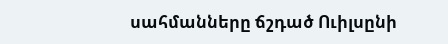սահմանները ճշդած Ուիլսընի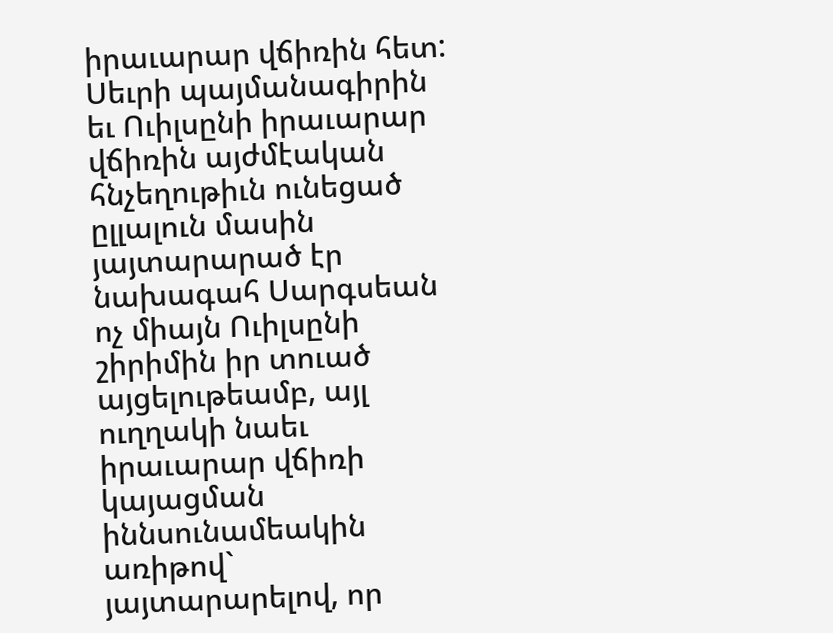իրաւարար վճիռին հետ: Սեւրի պայմանագիրին եւ Ուիլսընի իրաւարար վճիռին այժմէական հնչեղութիւն ունեցած ըլլալուն մասին յայտարարած էր նախագահ Սարգսեան ոչ միայն Ուիլսընի շիրիմին իր տուած այցելութեամբ, այլ ուղղակի նաեւ իրաւարար վճիռի կայացման իննսունամեակին առիթով` յայտարարելով, որ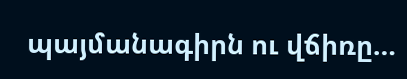պայմանագիրն ու վճիռը…